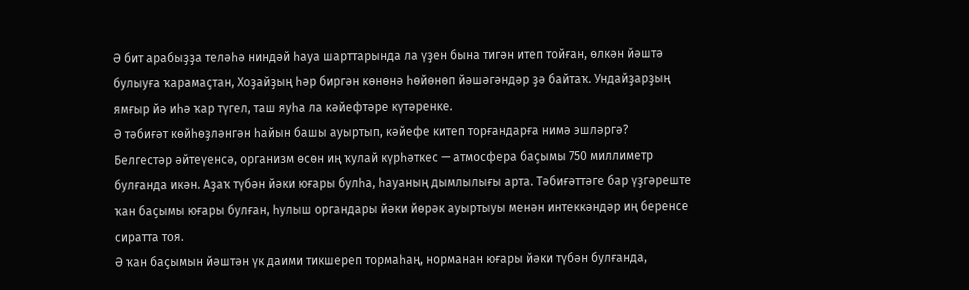Ә бит арабыҙҙа теләһә ниндәй һауа шарттарында ла үҙен бына тигән итеп тойған, өлкән йәштә булыуға ҡарамаҫтан, Хоҙайҙың һәр биргән көнөнә һөйөнөп йәшәгәндәр ҙә байтаҡ. Ундайҙарҙың ямғыр йә иһә ҡар түгел, таш яуһа ла кәйефтәре күтәренке.
Ә тәбиғәт көйһөҙләнгән һайын башы ауыртып, кәйефе китеп торғандарға нимә эшләргә?
Белгестәр әйтеүенсә, организм өсөн иң ҡулай күрһәткес — атмосфера баҫымы 750 миллиметр булғанда икән. Аҙаҡ түбән йәки юғары булһа, һауаның дымлылығы арта. Тәбиғәттәге бар үҙгәреште ҡан баҫымы юғары булған, һулыш органдары йәки йөрәк ауыртыуы менән интеккәндәр иң беренсе сиратта тоя.
Ә ҡан баҫымын йәштән үк даими тикшереп тормаһаң, норманан юғары йәки түбән булғанда,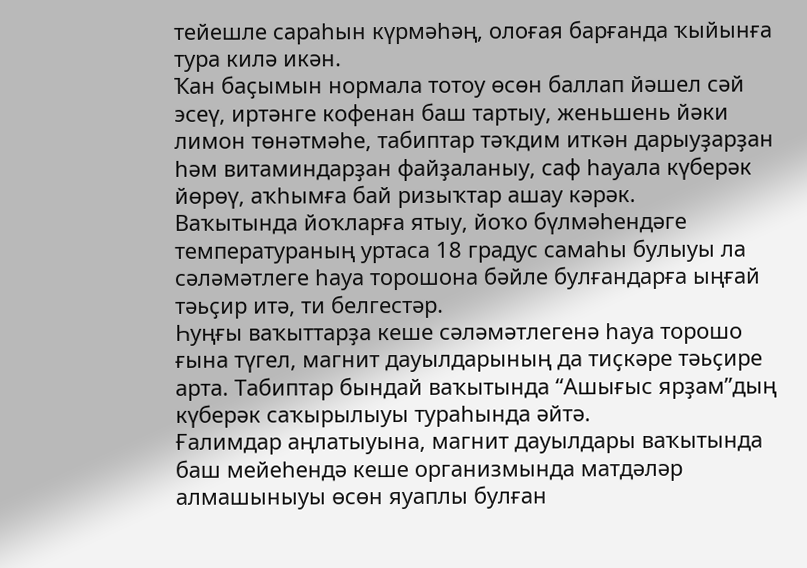тейешле сараһын күрмәһәң, олоғая барғанда ҡыйынға тура килә икән.
Ҡан баҫымын нормала тотоу өсөн баллап йәшел сәй эсеү, иртәнге кофенан баш тартыу, женьшень йәки лимон төнәтмәһе, табиптар тәҡдим иткән дарыуҙарҙан һәм витаминдарҙан файҙаланыу, саф һауала күберәк йөрөү, аҡһымға бай ризыҡтар ашау кәрәк.
Ваҡытында йоҡларға ятыу, йоҡо бүлмәһендәге температураның уртаса 18 градус самаһы булыуы ла сәләмәтлеге һауа торошона бәйле булғандарға ыңғай тәьҫир итә, ти белгестәр.
Һуңғы ваҡыттарҙа кеше сәләмәтлегенә һауа торошо ғына түгел, магнит дауылдарының да тиҫкәре тәьҫире арта. Табиптар бындай ваҡытында “Ашығыс ярҙам”дың күберәк саҡырылыуы тураһында әйтә.
Ғалимдар аңлатыуына, магнит дауылдары ваҡытында баш мейеһендә кеше организмында матдәләр алмашыныуы өсөн яуаплы булған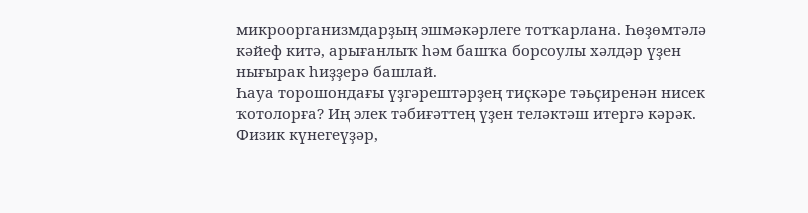микроорганизмдарҙың эшмәкәрлеге тотҡарлана. Һөҙөмтәлә кәйеф китә, арығанлыҡ һәм башҡа борсоулы хәлдәр үҙен нығырак һиҙҙерә башлай.
Һауа торошондағы үҙгәрештәрҙең тиҫкәре тәьҫиренән нисек ҡотолорға? Иң элек тәбиғәттең үҙен теләктәш итергә кәрәк. Физик күнегеүҙәр,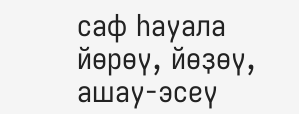саф һауала йөрөү, йөҙөү, ашау-эсеү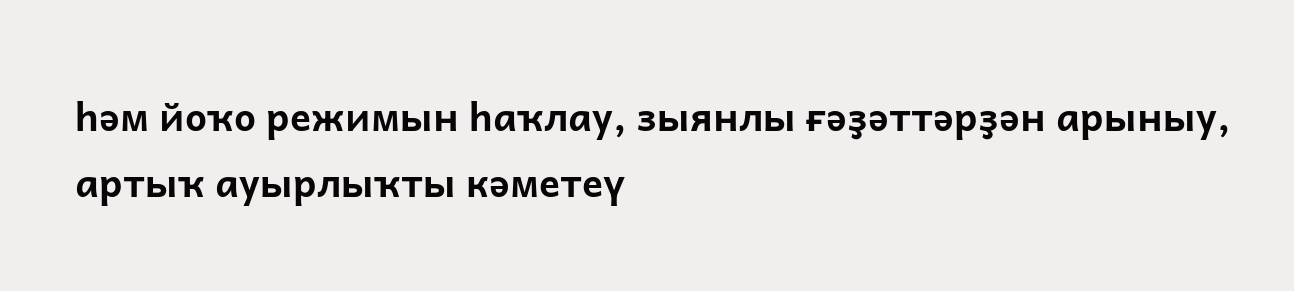һәм йоҡо режимын һаҡлау, зыянлы ғәҙәттәрҙән арыныу, артыҡ ауырлыҡты кәметеү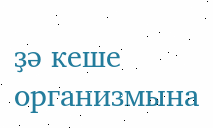ҙә кеше организмына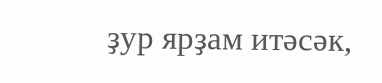ҙур ярҙам итәсәк,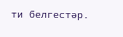ти белгестәр.